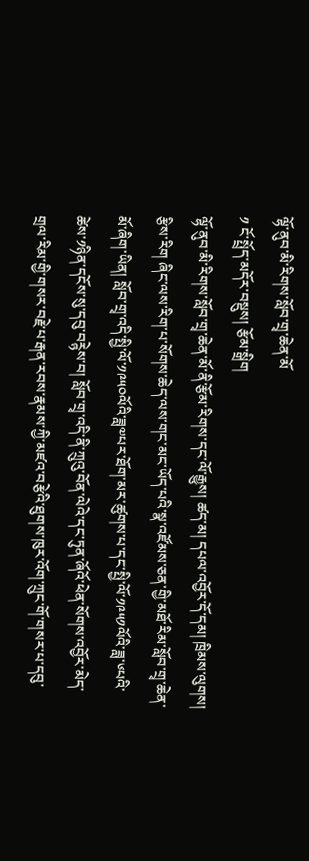ལྷོ་ནུབ་མི་རིགས་སློབ་གྲྭ་ཆེན་མོ
༡ ངོ་སྤྲོད་མདོར་བསྡུས། རྩོམ་སྒྲིག
ལྷོ་ནུབ་མི་རིགས་སློབ་གྲྭ་ཆེན་མོ་ནི་རྩོམ་རིགས་དང་ལོ་རྒྱུས། ཚད་མ། དཔལ་འབྱོར་དོ་དམ། ཁྲིམས་ལུགས། རྩིས་རིག ཞིང་ལས་རིག་པ་སོགས་ཆེད་ལས་གང་མང་ཡོད་པའི་སྣ་འཛོམས་ཅན་གྱི་མཐོ་རིམ་སློབ་གྲྭ་ཆེན་མོ་ཞིག་ཡིན། སློབ་གྲྭ་འདི་སྤྱི་ལོ་༡༩༥༠ལོའི་ཟླ༧པར་ཐོག་མར་ཚུགས་པ་དང་སྤྱི་ལོ་༡༩༥༡ལོའི་ཟླ་༦པའི་ཚེས་༡ཉིན་དངོས་སུ་དབུ་བཪྙེས་བ། སློབ་གྲྭ་འདི་ནི་ཀྲུའུ་བོན་ལེའེ་དང་ཏུན་ཞོའོ་ཕེན་སོགས་འབྱོར་མེད་གྲལ་རིམ་གྱི་གསར་བརྗེ་པ་རྒན་རབས་རྣམས་ཀྱི་མཛའ་བརྩེའི་ཐུགས་ཁུར་འོག་ཀྲུང་གོ་གསར་པ་དབུ་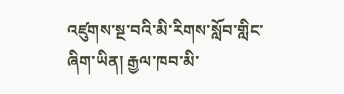འཛུགས་སྔ་བའི་མི་རིགས་སློབ་གླིང་ཞིག་ཡིན། རྒྱལ་ཁབ་མི་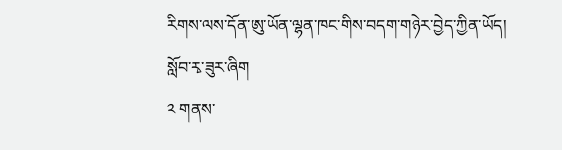རིགས་ལས་དོན་ཨུ་ཡོན་ལྷན་ཁང་གིས་བདག་གཉེར་བྱེད་ཀྱིན་ཡོད།
སློབ་རྭ་ཟུར་ཞིག
༢ གནས་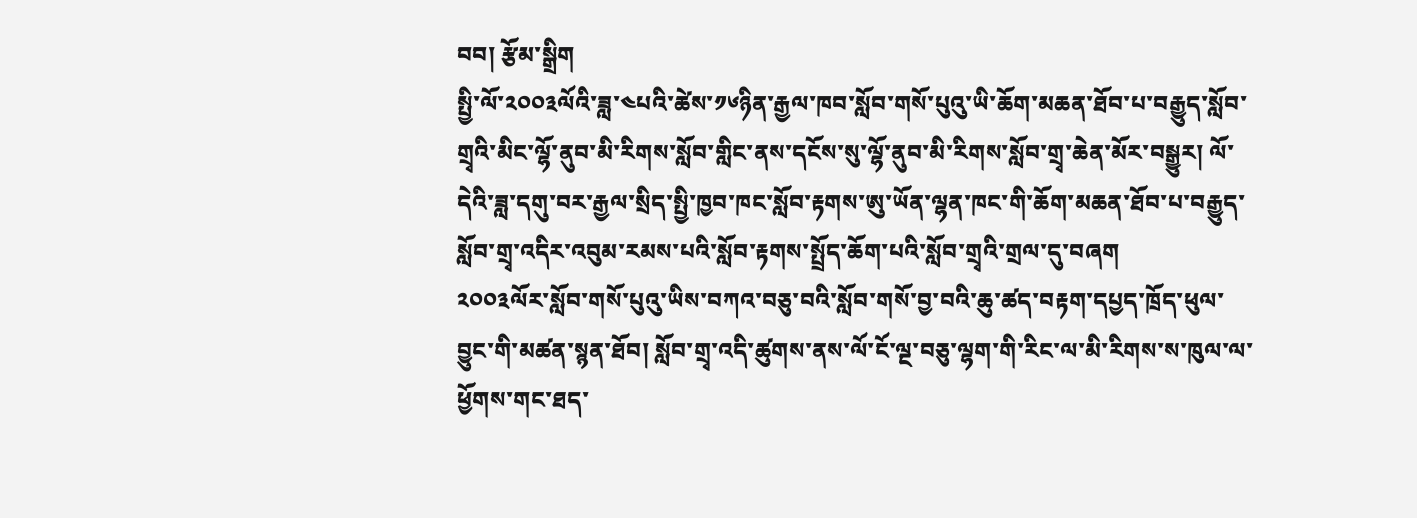བབ། རྩོམ་སྒྲིག
སྤྱི་ལོ་༢༠༠༣ལོའི་ཟླ་༤པའི་ཚེས་༡༦ཉིན་རྒྱལ་ཁབ་སློབ་གསོ་པུའུ་ཡི་ཆོག་མཆན་ཐོབ་པ་བརྒྱུད་སློབ་གྲྭའི་མིང་ལྷོ་ནུབ་མི་རིགས་སློབ་གླིང་ནས་དངོས་སུ་ལྷོ་ནུབ་མི་རིགས་སློབ་གྲྭ་ཆེན་མོར་བསྒྱུར། ལོ་དེའི་ཟླ་དགུ་བར་རྒྱལ་སྲིད་སྤྱི་ཁྱབ་ཁང་སློབ་རྟགས་ཨུ་ཡོན་ལྷན་ཁང་གི་ཆོག་མཆན་ཐོབ་པ་བརྒྱུད་སློབ་གྲྭ་འདིར་འབུམ་རམས་པའི་སློབ་རྟགས་སྤྲོད་ཆོག་པའི་སློབ་གྲྭའི་གྲལ་དུ་བཞག
༢༠༠༣ལོར་སློབ་གསོ་པུའུ་ཡིས་བཀའ་བཅུ་བའི་སློབ་གསོ་བྱ་བའི་ཆུ་ཚད་བརྟག་དཔྱད་ཁྲོད་ཕུལ་བྱུང་གི་མཚན་སྙན་ཐོབ། སློབ་གྲྭ་འདི་ཚུགས་ནས་ལོ་ངོ་ལྔ་བཅུ་ལྷག་གི་རིང་ལ་མི་རིགས་ས་ཁུལ་ལ་ཕྱོགས་གང་ཐད་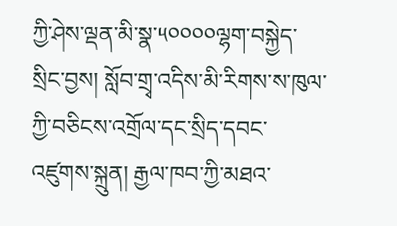ཀྱི་ཤེས་ལྡན་མི་སྣ་༥༠༠༠༠ལྷག་བསྐྱེད་སྲིང་བྱས། སློབ་གྲྭ་འདིས་མི་རིགས་ས་ཁུལ་ཀྱི་བཅིངས་འགྲོལ་དང་སྲིད་དབང་འཛུགས་སྐྲུན། རྒྱལ་ཁབ་ཀྱི་མཐའ་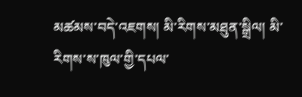མཚམས་བདེ་འཇགས། མི་རིགས་མཐུན་སྒྲིལ། མི་རིགས་ས་ཁུལ་གྱི་དཔལ་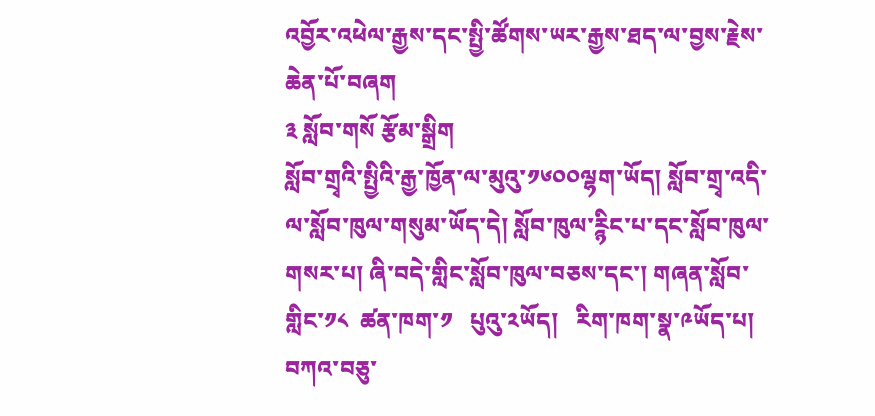འབྱོར་འཕེལ་རྒྱས་དང་སྤྱི་ཚོགས་ཡར་རྒྱས་ཐད་ལ་བྱས་རྗེས་ཆེན་པོ་བཞག
༣ སློབ་གསོ རྩོམ་སྒྲིག
སློབ་གྲྭའི་སྤྱིའི་རྒྱ་ཁྱོན་ལ་མུའུ་༡༦༠༠ལྷག་ཡོད། སློབ་གྲྭ་འདི་ལ་སློབ་ཁུལ་གསུམ་ཡོད་དེ། སློབ་ཁུལ་ཪྙིང་པ་དང་སློབ་ཁུལ་གསར་པ། ཞི་བདེ་གླིང་སློབ་ཁུལ་བཅས་དང་། གཞན་སློབ་གླིང་༡༨  ཚན་ཁག་༡   པུའུ་༢ཡོད།   རིག་ཁག་སྣ་༩ཡོད་པ། བཀའ་བཅུ་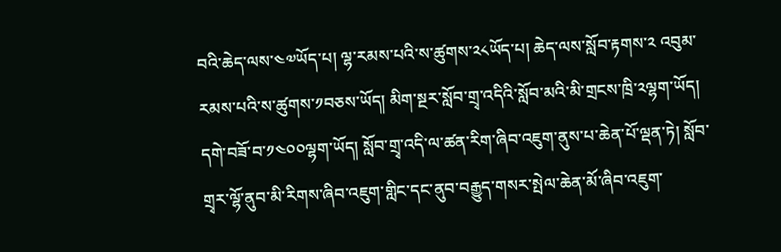བའི་ཆེད་ལས་༤༧ཡོད་པ། ལྷ་རམས་པའི་ས་ཚུགས་༢༨ཡོད་པ། ཆེད་ལས་སློབ་རྟགས་༢ འབུམ་རམས་པའི་ས་ཚུགས་༡བཅས་ཡོད། མིག་སྔར་སློབ་གྲྭ་འདིའི་སློབ་མའི་མི་གྲངས་ཁྲི་༢ལྷག་ཡོད། དགེ་བཟོ་བ་༡༤༠༠ལྷག་ཡོད། སློབ་གྲྭ་འདི་ལ་ཚན་རིག་ཞིབ་འཇུག་ནུས་པ་ཆེན་པོ་ལྡན་ཏེ། སློབ་གྲྭར་ལྷོ་ནུབ་མི་རིགས་ཞིབ་འཇུག་གླིང་དང་ནུབ་བརྒྱུད་གསར་སྤེལ་ཆེན་མོ་ཞིབ་འཇུག་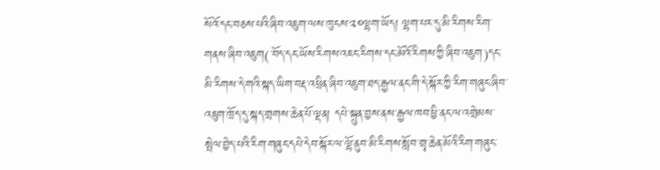སོའོ་དང་བཅས་པའི་ཞིབ་འཇུག་ལས་ཁུངས་༢༠ལྷག་ཡོད། ལྷག་པར་དུ་མི་རིགས་རིག་གནས་ཞིབ་འཇུག(་བོད་དང་ཡོས་རིགས་འཇང་རིགས་དང་མོའོ་རིགས་ཀྱི་ཞིབ་འཇུག)དང་མི་རིགས་དེ་གའི་སྐད་ཡིག་བརྡ་འཕྲིན་ཞིབ་འཇུག་ཐད་རྒྱལ་ནང་གི་དེ་སྐོར་ཀྱི་རིག་གཞུང་ཞིབ་འཇུག་ཁྲོད་དུ་སྐད་གྲགས་ཆེན་པོ་ལྡན། དཔེ་སྐྲུན་བྱས་ནས་རྒྱལ་ཁབ་ཕྱི་ནང་ལ་འགྲེམས་སྤེལ་བྱེད་པའི་རིག་གཞུང་དཔེ་དེབ་སྐོར་ལ་ལྷོ་ནུབ་མི་རིགས་སློབ་གྲྭ་ཆེན་མོའི་རིག་གཞུང་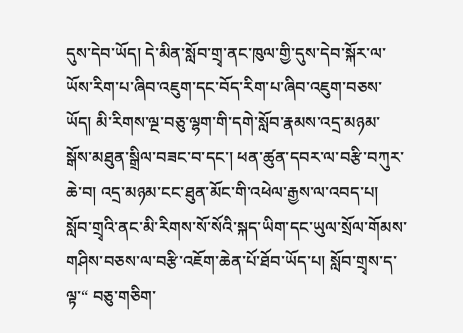དུས་དེབ་ཡོད། དེ་མིན་སློབ་གྲྭ་ནང་ཁུལ་གྱི་དུས་དེབ་སྐོར་ལ་ཡོས་རིག་པ་ཞིབ་འཇུག་དང་བོད་རིག་པ་ཞིབ་འཇུག་བཅས་ཡོད། མི་རིགས་ལྔ་བཅུ་ལྷག་གི་དགེ་སློབ་རྣམས་འདྲ་མཉམ་སྒོས་མཐུན་སྒྲིལ་བཟང་བ་དང་། ཕན་ཚུན་དབར་ལ་བརྩི་བཀུར་ཆེ་བ། འདྲ་མཉམ་ངང་ཐུན་མོང་གི་འཕེལ་རྒྱས་ལ་འབད་པ། སློབ་གྲྭའི་ནང་མི་རིགས་སོ་སོའི་སྐད་ཡིག་དང་ཡུལ་སྲོལ་གོམས་གཤིས་བཅས་ལ་བརྩི་འཇོག་ཆེན་པོ་ཐོབ་ཡོད་པ། སློབ་གྲྭས་ད་ལྟ་“ བཅུ་གཅིག་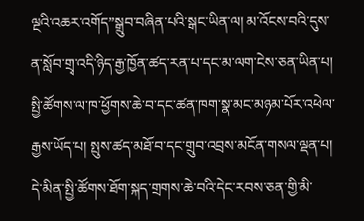ལྔའི་འཆར་འགོད”སྒྲུབ་བཞིན་པའི་སྒང་ཡིན་ལ། མ་འོངས་བའི་དུས་ན་སློབ་གྲྭ་འདི་ཉིད་རྒྱ་ཁྱོན་ཚད་རན་པ་དང་མ་ལག་ངེས་ཅན་ཡིན་པ། སྤྱི་ཚོགས་ལ་ཁ་ཕྱོགས་ཆེ་བ་དང་ཚན་ཁག་སྣ་མང་མཉམ་པོར་འཕེལ་རྒྱས་ཡོད་པ། སྤུས་ཚད་མཐོ་བ་དང་གྲུབ་འབྲས་མངོན་གསལ་ལྡན་པ། དེ་མིན་སྤྱི་ཚོགས་ཐོག་སྐད་གྲགས་ཆེ་བའི་དེང་རབས་ཅན་གྱི་མི་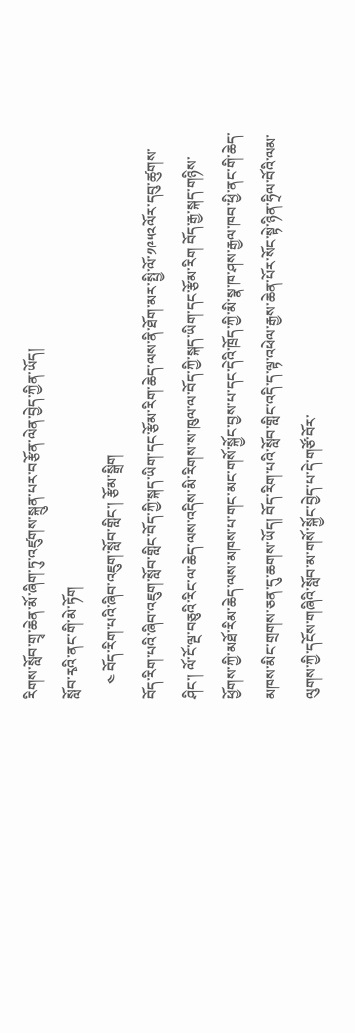རིགས་སློབ་གྲྭ་ཆེན་མོ་ཞིག་ཏུ་འཛུགས་སྐྲུན་པར་བརྩོན་ལེན་བྱེད་ཀྱིན་ཡོད།
སློབ་རྭའི་ནང་གི་མེ་ཏོག
    ༤ བོད་རིག་པའི་ཞིབ་འཇུག་སློབ་གླིང་། རྩོམ་སྒྲིག
བོད་རིག་པའི་ཞིབ་འཇུག་སློབ་གླིང་བོད་ཀྱི་སྐད་ཡིག་དང་རྩོམ་རིག་ཆེད་ལས་ནི་ཐོག་མར་སྤྱི་ལོ་༡༩༥༢ལོར་དབུ་ཚུགས་ཤིང་། ལོ་ངོ་ལྔ་བཅུའི་རིང་ལ་ཆེད་ལས་འདིས་མི་རིགས་ས་ཁུལ་ལ་བོད་ཀྱི་སྐད་ཡིག་དང་རྩོམ་རིག བོད་རྒྱ་སྐད་གཉིས་ཕྱོགས་ཀྱི་མཐོ་རིམ་ཆེད་ལས་མཁས་པ་གང་མང་གསོ་སྐྱོང་བྱས་པ་དང་དེའི་ཁྲོད་ཀྱི་མི་སྣ་ཁ་ཤས་རྒྱལ་ཁབ་ཕྱི་ནང་གི་ཆེད་མཁས་མིང་གྲགས་ཅན་དུ་ཆགས་ཡོད། བོད་རིག་པའི་སློབ་གླིང་འདི་ད་ལྟ་འཕེལ་རྒྱས་ཆེན་པོར་སོང་སྟེ་ཉིན་ཧྲིལ་བོའི་ལམ་ལུགས་ཀྱི་དངོས་གཞིའི་སློབ་མ་གསོ་སྐྱོང་བྱེད་པ་དེ་གཙོ་བོར་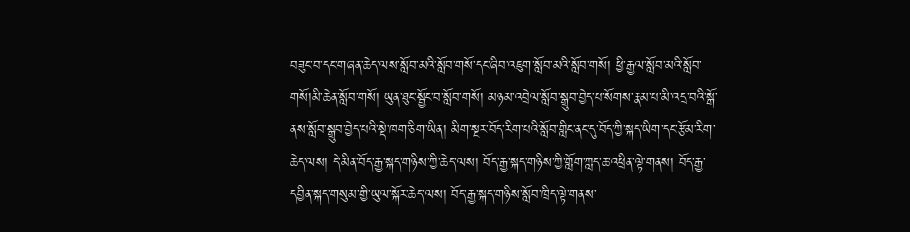བཟུང་བ་དང་གཞན་ཆེད་ལས་སློབ་མའི་སློབ་གསོ་དང་ཞིབ་འཇུག་སློབ་མའི་སློབ་གསོ། ཕྱི་རྒྱལ་སློབ་མའི་སློབ་གསོ།མི་ཆེན་སློབ་གསོ། ཡུན་ཐུང་སྦྱོང་བ་སློབ་གསོ། མཉམ་འབྲེལ་སློབ་སྒྲུབ་བྱེད་པ་སོགས་རྣམ་པ་མི་འདྲ་བའི་སྒོ་ནས་སློབ་སྒྲུབ་བྱེད་པའི་སྡེ་ཁག་ཅིག་ཡིན། མིག་སྔར་བོད་རིག་པའི་སློབ་གླིང་ནང་དུ་བོད་ཀྱི་སྐད་ཡིག་དང་རྩོམ་རིག་ཆེད་ལས། དེ་མིན་བོད་རྒྱ་སྐད་གཉིས་ཀྱི་ཆེད་ལས། བོད་རྒྱ་སྐད་གཉིས་ཀྱི་གློག་ཀླད་ཆ་འཕྲིན་ལྟེ་གནས། བོད་རྒྱ་དབྱིན་སྐད་གསུམ་གྱི་ཡུལ་སྐོར་ཆེད་ལས། བོད་རྒྱ་སྐད་གཉིས་སློབ་ཁྲིད་ལྟེ་གནས་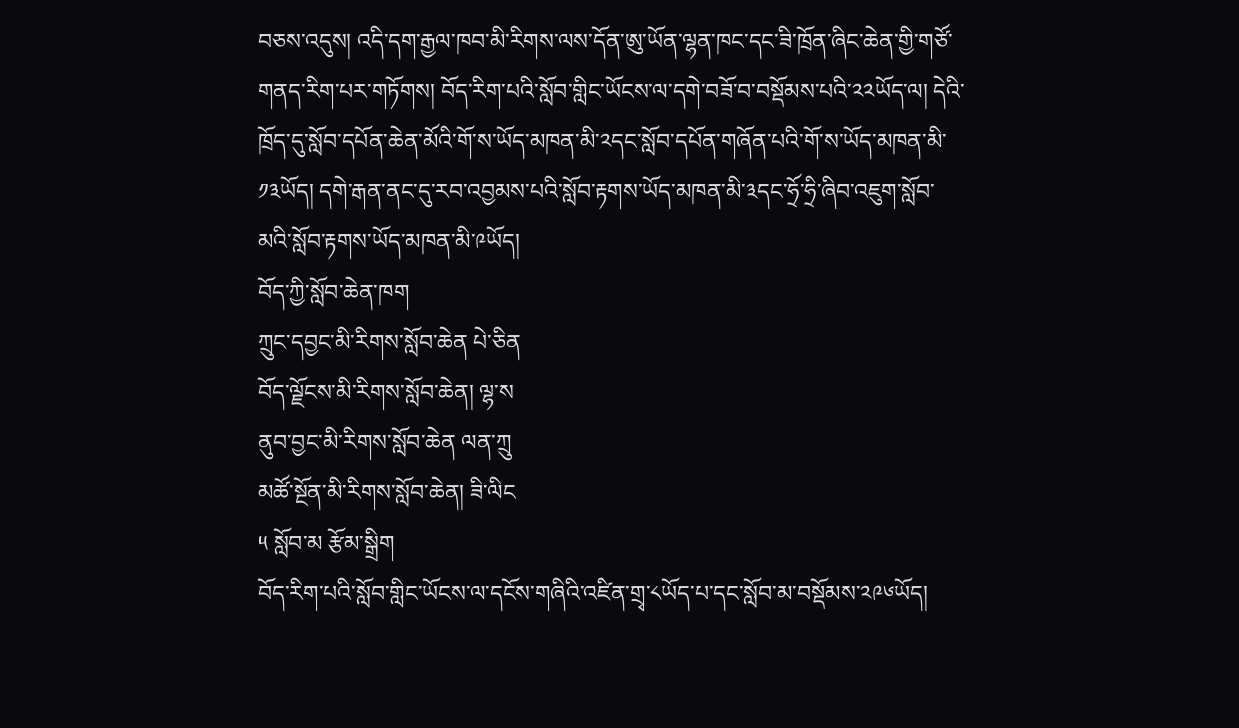བཅས་འདུས། འདི་དག་རྒྱལ་ཁབ་མི་རིགས་ལས་དོན་ཨུ་ཡོན་ལྷན་ཁང་དང་ཟི་ཁྲོན་ཞིང་ཆེན་གྱི་གཙོ་གནད་རིག་པར་གཏོགས། བོད་རིག་པའི་སློབ་གླིང་ཡོངས་ལ་དགེ་བཟོ་བ་བསྡོམས་པའི་༢༢ཡོད་ལ། དེའི་ཁྲོད་དུ་སློབ་དཔོན་ཆེན་མོའི་གོ་ས་ཡོད་མཁན་མི་༢དང་སློབ་དཔོན་གཞོན་པའི་གོ་ས་ཡོད་མཁན་མི་༡༣ཡོད། དགེ་རྒན་ནང་དུ་རབ་འབྱམས་པའི་སློབ་རྟགས་ཡོད་མཁན་མི་༣དང་ཧྲོ་ཧྲི་ཞིབ་འཇུག་སློབ་མའི་སློབ་རྟགས་ཡོད་མཁན་མི་༩ཡོད།
བོད་ཀྱི་སློབ་ཆེན་ཁག
ཀྲུང་དབྱང་མི་རིགས་སློབ་ཆེན པེ་ཅིན
བོད་ལྗོངས་མི་རིགས་སློབ་ཆེན། ལྷ་ས
ནུབ་བྱང་མི་རིགས་སློབ་ཆེན ལན་ཀྲུ
མཚོ་སྔོན་མི་རིགས་སློབ་ཆེན། ཟི་ལིང
༥ སློབ་མ རྩོམ་སྒྲིག
བོད་རིག་པའི་སློབ་གླིང་ཡོངས་ལ་དངོས་གཞིའི་འཛིན་གྲྭ་༨ཡོད་པ་དང་སློབ་མ་བསྡོམས་༢༩༦ཡོད།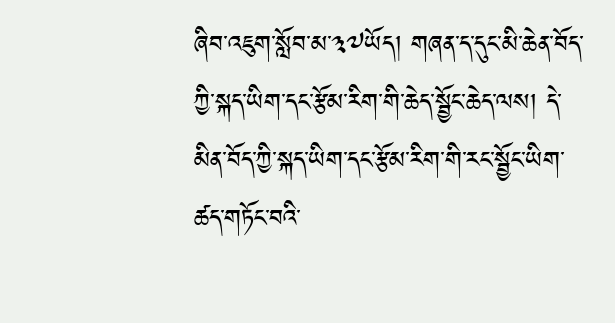ཞིབ་འཇུག་སློབ་མ་༣༧ཡོད། གཞན་ད་དུང་མི་ཆེན་བོད་ཀྱི་སྐད་ཡིག་དང་རྩོམ་རིག་གི་ཆེད་སྦྱོང་ཆེད་ལས། དེ་མིན་བོད་ཀྱི་སྐད་ཡིག་དང་རྩོམ་རིག་གི་རང་སྦྱོང་ཡིག་ཚད་གཏོང་བའི་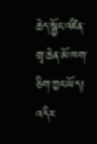ཆེད་སྦྱོང་འཛིན་གྲྭ་ཆེན་མོ་ཁག་ཅིག་ཀྱང་ཡོད། འདིར་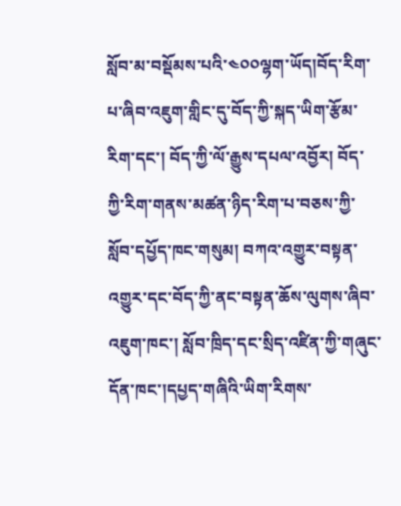སློབ་མ་བསྡོམས་པའི་༤༠༠ལྷག་ཡོད།བོད་རིག་པ་ཞིབ་འཇུག་གླིང་དུ་བོད་ཀྱི་སྐད་ཡིག་རྩོམ་རིག་དང་། བོད་ཀྱི་ལོ་རྒྱུས་དཔལ་འབྱོར། བོད་ཀྱི་རིག་གནས་མཚན་ཉིད་རིག་པ་བཅས་ཀྱི་སློབ་དཔྱོད་ཁང་གསུམ། བཀའ་འགྱུར་བསྟན་འགྱུར་དང་བོད་ཀྱི་ནང་བསྟན་ཆོས་ལུགས་ཞིབ་འཇུག་ཁང་། སློབ་ཁྲིད་དང་སྲིད་འཛིན་ཀྱི་གཞུང་དོན་ཁང་།དཔྱད་གཞིའི་ཡིག་རིགས་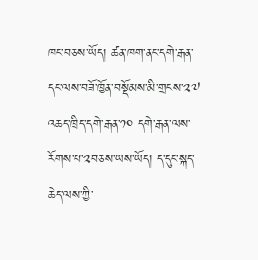ཁང་བཅས་ཡོད། ཚན་ཁག་ནང་དགེ་རྒན་དང་ལས་བཟོ་ཁྱོན་བསྡོམས་མི་གྲངས་༢༧ འཆད་ཁྲིད་དགེ་རྒན་༡༠ དགེ་རྒན་ལས་རོགས་པ་༢བཅས་ཡས་ཡོད། ད་དུང་སྐད་ཆེད་ལས་ཀྱི་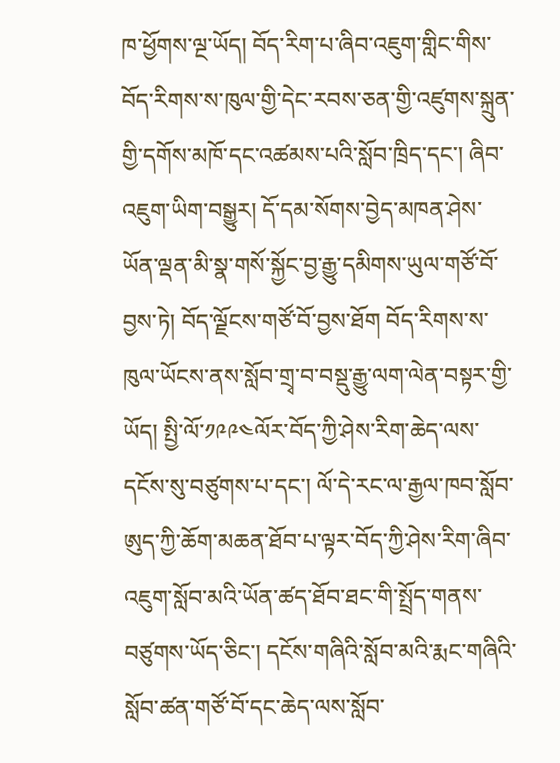ཁ་ཕྱོགས་ལྔ་ཡོད། བོད་རིག་པ་ཞིབ་འཇུག་གླིང་གིས་བོད་རིགས་ས་ཁུལ་གྱི་དེང་རབས་ཅན་གྱི་འཛུགས་སྐྲུན་གྱི་དགོས་མཁོ་དང་འཚམས་པའི་སློབ་ཁྲིད་དང་། ཞིབ་འཇུག་ཡིག་བསྒྱུར། དོ་དམ་སོགས་བྱེད་མཁན་ཤེས་ཡོན་ལྡན་མི་སྣ་གསོ་སྐྱོང་བྱ་རྒྱུ་དམིགས་ཡུལ་གཙོ་བོ་བྱས་ཏེ། བོད་ལྗོངས་གཙོ་བོ་བྱས་ཐོག བོད་རིགས་ས་ཁུལ་ཡོངས་ནས་སློབ་གྲྭ་བ་བསྡུ་རྒྱུ་ལག་ལེན་བསྟར་གྱི་ཡོད། སྤྱི་ལོ་༡༩༩༤ལོར་བོད་ཀྱི་ཤེས་རིག་ཆེད་ལས་དངོས་སུ་བཙུགས་པ་དང་། ལོ་དེ་རང་ལ་རྒྱལ་ཁབ་སློབ་ཨུད་ཀྱི་ཆོག་མཆན་ཐོབ་པ་ལྟར་བོད་ཀྱི་ཤེས་རིག་ཞིབ་འཇུག་སློབ་མའི་ཡོན་ཚད་ཐོབ་ཐང་གི་སྤྲོད་གནས་བཙུགས་ཡོད་ཅིང་། དངོས་གཞིའི་སློབ་མའི་རྨང་གཞིའི་སློབ་ཚན་གཙོ་བོ་དང་ཆེད་ལས་སློབ་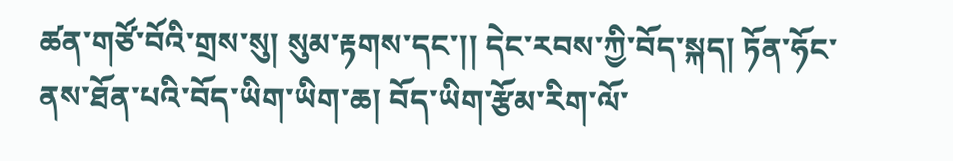ཚན་གཙོ་བོའི་གྲས་སུ། སུམ་རྟགས་དང་།། དེང་རབས་ཀྱི་བོད་སྐད། ཏོན་ཧོང་ནས་ཐོན་པའི་བོད་ཡིག་ཡིག་ཆ། བོད་ཡིག་རྩོམ་རིག་ལོ་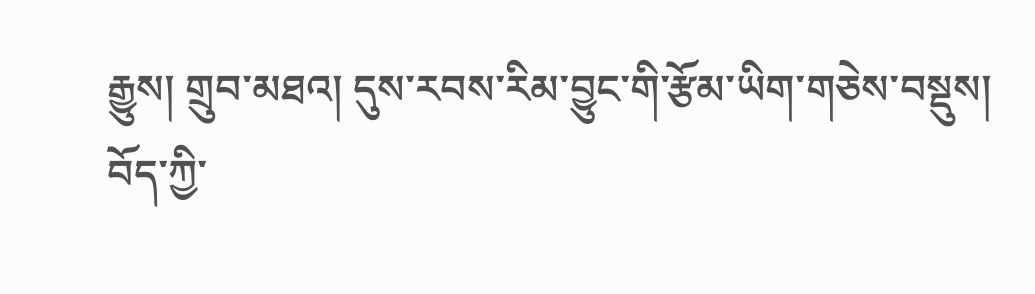རྒྱུས། གྲུབ་མཐའ། དུས་རབས་རིམ་བྱུང་གི་རྩོམ་ཡིག་གཅེས་བསྡུས། བོད་ཀྱི་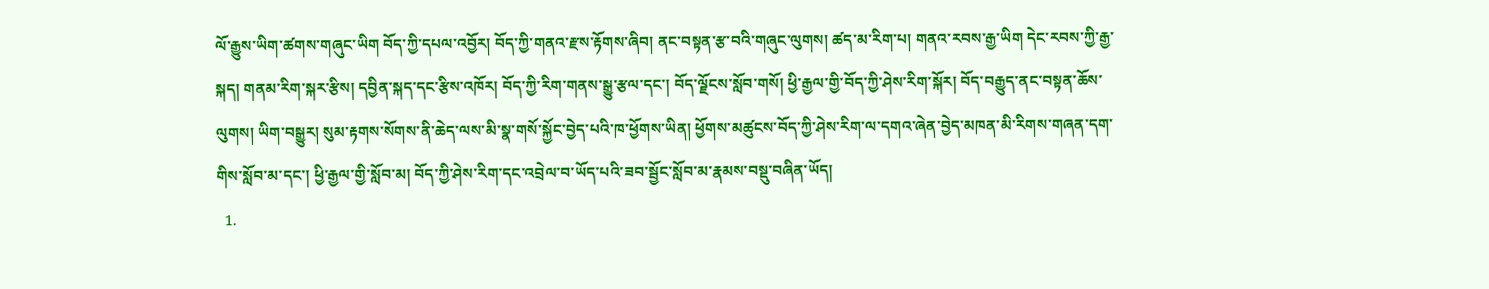ལོ་རྒྱུས་ཡིག་ཚགས་གཞུང་ཡིག བོད་ཀྱི་དཔལ་འབྱོར། བོད་ཀྱི་གནའ་རྫས་རྟོགས་ཞིབ། ནང་བསྟན་རྩ་བའི་གཞུང་ལུགས། ཚད་མ་རིག་པ། གནའ་རབས་རྒྱ་ཡིག དེང་རབས་ཀྱི་རྒྱ་སྐད། གནམ་རིག་སྐར་རྩིས། དབྱིན་སྐད་དང་རྩིས་འཁོར། བོད་ཀྱི་རིག་གནས་སྒྱུ་རྩལ་དང་། བོད་ལྗོངས་སློབ་གསོ། ཕྱི་རྒྱལ་གྱི་བོད་ཀྱི་ཤེས་རིག་སྐོར། བོད་བརྒྱུད་ནང་བསྟན་ཆོས་ལུགས། ཡིག་བསྒྱུར། སུམ་རྟགས་སོགས་ནི་ཆེད་ལས་མི་སྣ་གསོ་སྐྱོང་བྱེད་པའི་ཁ་ཕྱོགས་ཡིན། ཕྱོགས་མཚུངས་བོད་ཀྱི་ཤེས་རིག་ལ་དགའ་ཞེན་བྱེད་མཁན་མི་རིགས་གཞན་དག་གིས་སློབ་མ་དང་། ཕྱི་རྒྱལ་གྱི་སློབ་མ། བོད་ཀྱི་ཤེས་རིག་དང་འབྲེལ་བ་ཡོད་པའི་ཟབ་སྦྱོང་སློབ་མ་རྣམས་བསྡུ་བཞིན་ཡོད།
  1.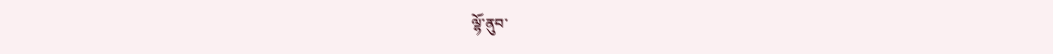ལྷོ་ནུབ་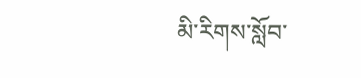མི་རིགས་སློབ་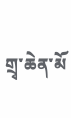གྲྭ་ཆེན་མོ